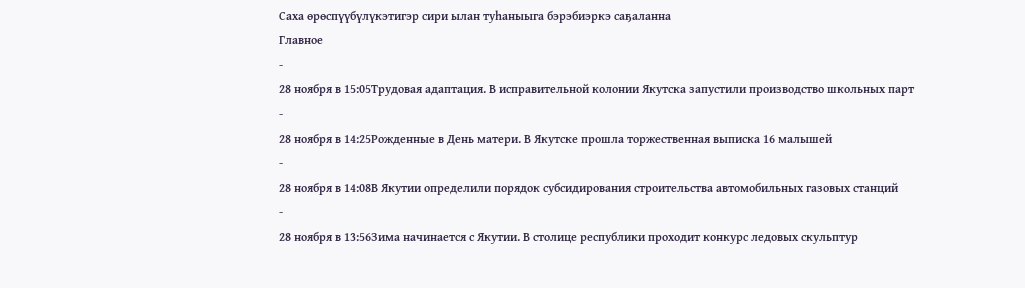Саха өрөспүүбүлүкэтигэр сири ылан туһаныыга бэрэбиэркэ саҕаланна
Главное
-
28 ноября в 15:05Трудовая адаптация. В исправительной колонии Якутска запустили производство школьных парт
-
28 ноября в 14:25Рожденные в День матери. В Якутске прошла торжественная выписка 16 малышей
-
28 ноября в 14:08В Якутии определили порядок субсидирования строительства автомобильных газовых станций
-
28 ноября в 13:56Зима начинается с Якутии. В столице республики проходит конкурс ледовых скульптур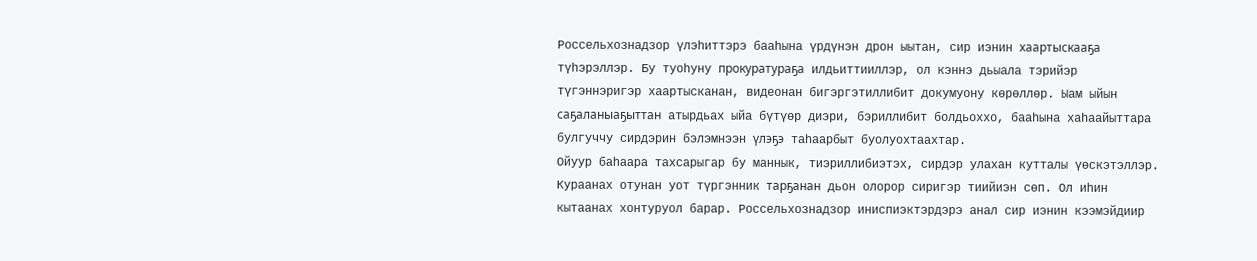Россельхознадзор үлэһиттэрэ бааһына үрдүнэн дрон ыытан, сир иэнин хаартыскааҕа түһэрэллэр. Бу туоһуну прокуратураҕа илдьиттииллэр, ол кэннэ дьыала тэрийэр түгэннэригэр хаартысканан, видеонан бигэргэтиллибит докумуону көрөллөр. Ыам ыйын саҕаланыаҕыттан атырдьах ыйа бүтүөр диэри, бэриллибит болдьоххо, бааһына хаһаайыттара булгуччу сирдэрин бэлэмнээн үлэҕэ таһаарбыт буолуохтаахтар.
Ойуур баһаара тахсарыгар бу маннык, тиэриллибиэтэх, сирдэр улахан кутталы үөскэтэллэр. Кураанах отунан уот түргэнник тарҕанан дьон олорор сиригэр тиийиэн сөп. Ол иһин кытаанах хонтуруол барар. Россельхознадзор иниспиэктэрдэрэ анал сир иэнин кээмэйдиир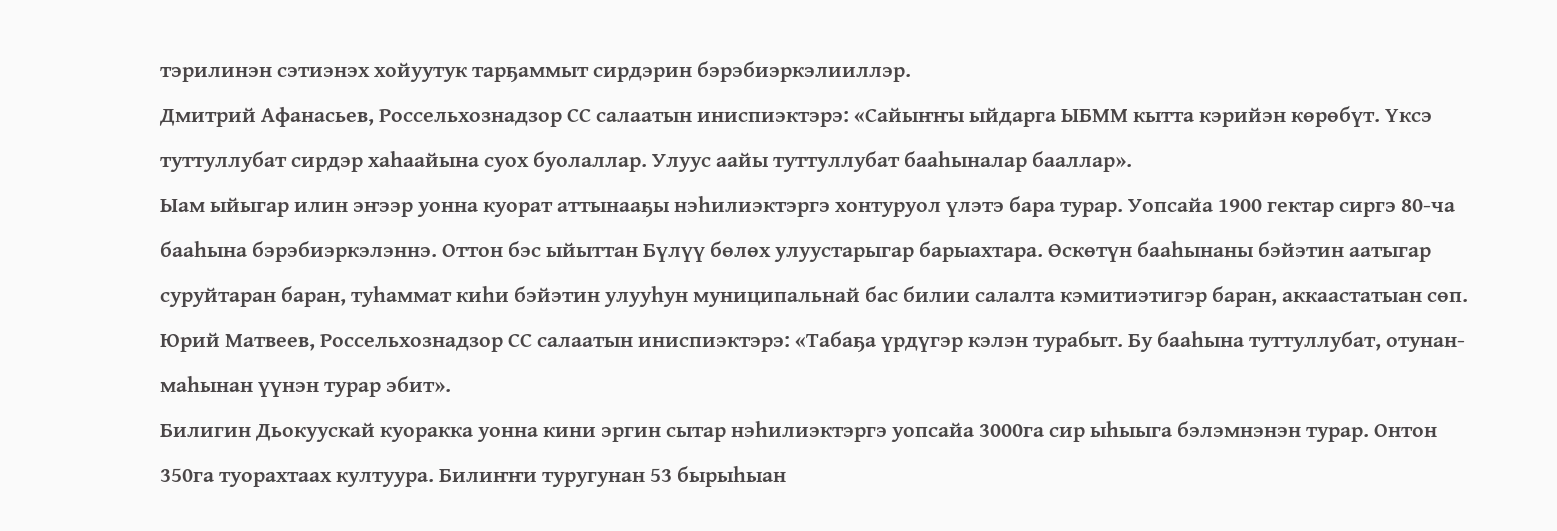тэрилинэн сэтиэнэх хойуутук тарҕаммыт сирдэрин бэрэбиэркэлииллэр.
Дмитрий Афанасьев, Россельхознадзор СС салаатын иниспиэктэрэ: «Сайыҥҥы ыйдарга ЫБММ кытта кэрийэн көрөбүт. Үксэ туттуллубат сирдэр хаһаайына суох буолаллар. Улуус аайы туттуллубат бааһыналар бааллар».
Ыам ыйыгар илин эҥээр уонна куорат аттынааҕы нэһилиэктэргэ хонтуруол үлэтэ бара турар. Уопсайа 1900 гектар сиргэ 80-ча бааһына бэрэбиэркэлэннэ. Оттон бэс ыйыттан Бүлүү бөлөх улуустарыгар барыахтара. Өскөтүн бааһынаны бэйэтин аатыгар суруйтаран баран, туһаммат киһи бэйэтин улууһун муниципальнай бас билии салалта кэмитиэтигэр баран, аккаастатыан сөп.
Юрий Матвеев, Россельхознадзор СС салаатын иниспиэктэрэ: «Табаҕа үрдүгэр кэлэн турабыт. Бу бааһына туттуллубат, отунан-маһынан үүнэн турар эбит».
Билигин Дьокуускай куоракка уонна кини эргин сытар нэһилиэктэргэ уопсайа 3000га сир ыһыыга бэлэмнэнэн турар. Онтон 350га туорахтаах култуура. Билиҥҥи туругунан 53 бырыһыан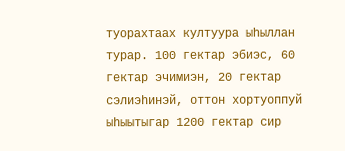туорахтаах култуура ыһыллан турар. 100 гектар эбиэс, 60 гектар эчимиэн, 20 гектар сэлиэһинэй, оттон хортуоппуй ыһыытыгар 1200 гектар сир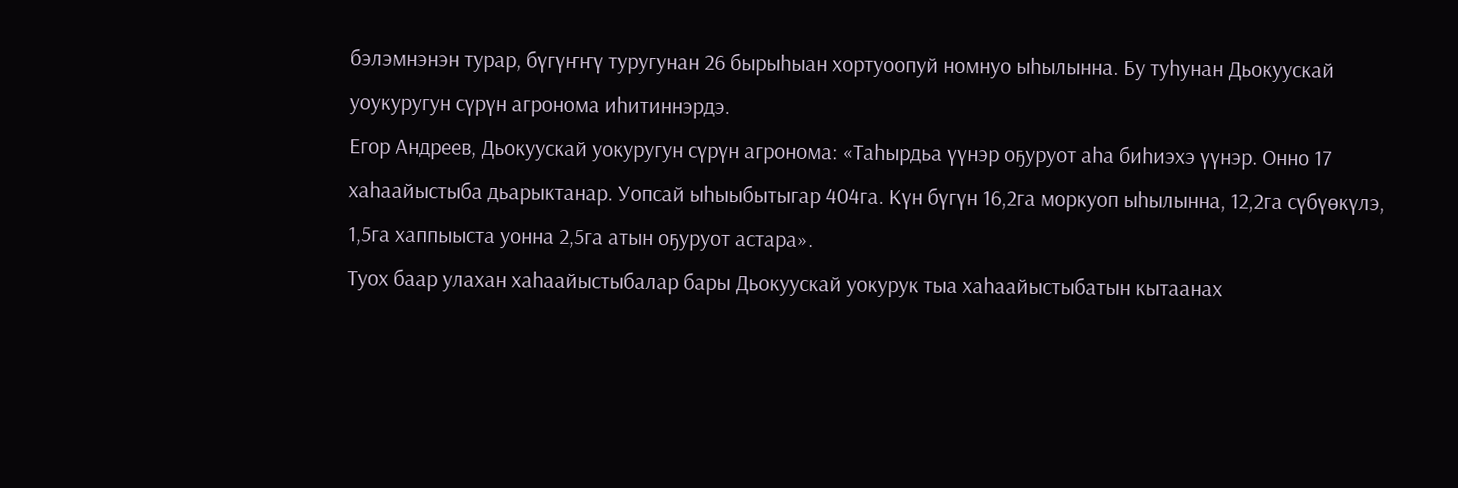бэлэмнэнэн турар, бүгүҥҥү туругунан 26 бырыһыан хортуоопуй номнуо ыһылынна. Бу туһунан Дьокуускай уоукуругун сүрүн агронома иһитиннэрдэ.
Егор Андреев, Дьокуускай уокуругун сүрүн агронома: «Таһырдьа үүнэр оҕуруот аһа биһиэхэ үүнэр. Онно 17 хаһаайыстыба дьарыктанар. Уопсай ыһыыбытыгар 404га. Күн бүгүн 16,2га моркуоп ыһылынна, 12,2га сүбүөкүлэ, 1,5га хаппыыста уонна 2,5га атын оҕуруот астара».
Туох баар улахан хаһаайыстыбалар бары Дьокуускай уокурук тыа хаһаайыстыбатын кытаанах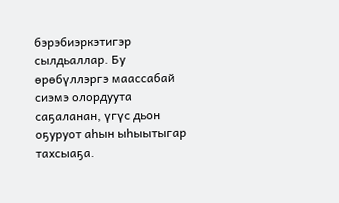бэрэбиэркэтигэр сылдьаллар. Бу өрөбүллэргэ маассабай сиэмэ олордуута саҕаланан, үгүс дьон оҕуруот аһын ыһыытыгар тахсыаҕа.